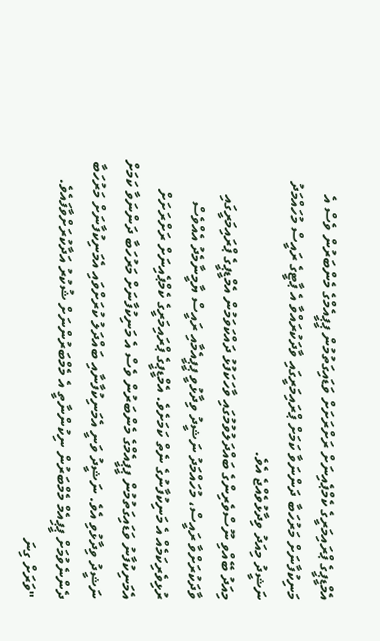އެމްޑީޕީގެ ޕްރައިމަރީގެ ކެމްޕެއިނަށް ރަށްރަށަށް ވަޑައިގަތުމުން ޕީޕީއެމްގެ މެންބަރުން ވެސް އެ މަނިކުފާނަށް މަރުހަބާ ދަންނަވާ ކަމަށް ޕްރައިމަރީގައި ވާދަކުރައްވާ އެ ޕާޓީގެ ރައީސް މުހައްމަދު ނަޝީދު މިއަދު ވިދާޅުވެއްޖެ އެވެ.
މިއަދު ބޭއްވި ނޫސްވެރިންގެ ބައްދަލުވުމުގައި ވާހަކަފުޅު ދައްކަވަމުން އެމްޑީޕީގެ ޕްރައިމަރީގައި ވާދަކުރަށްވާ ރައީސް، މުހައްމަދު ނަޝީދު ވިދާޅުވީ ޕީޕީއެމާއި ރައީސް ޔާމީނާމެދު އެއްވެސް ރުޅިވެރިކަމެއް އެ މަނިކުފާނުގެ ނެތް ކަމަށެވެ. އެމްޑީޕީގެ ޕްރައިމަރީގެ ކެމްޕެއިނަށް ރަށްރަށަށް އެމަނިކުފާނު ވަޑައިގަތުމުން ޕީޕީއެމްގެ މެންބަރުން ވެސް އެ މަނިކުފާނަށް މަރުހަބާ ދަންނަވާ ކަމަށް ނަޝީދު ވިދާޅުވި އެވެ. ނަޝީދު ވަނީ އެމަނިކުފާނާއި ބައްދަލު ކުރަށްވައި އެމަނިކުފާނަށް މަރުހަބާ ދެންނެވުމަށް ޕީޕިއެމް މެމްބަރުން ނިކުންނާތީ އެ މެމްބަރުންނަށް ޝުކުރު އަދާކުރަށްވާފައެވެ.
"ވަރަށް ގިނަ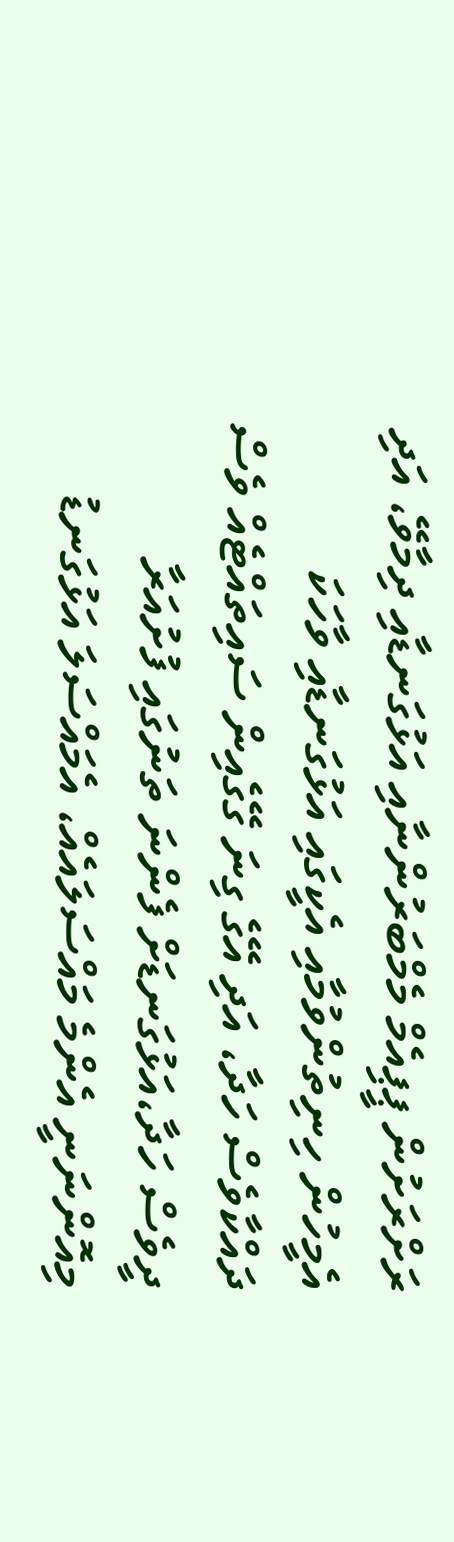ރަށްރަށުން ޕީޕިއެމް މެމްބަރުންނާއި އަޅުގަނޑާއި ދިމާވޭ، އަދި އެމީހުން ހިނިތުންވުމާއި އެކީގައި އަޅުގަނޑާއި ވާހަކަ ދައްކާވެސް ހަދާ، އަދި އޭގެ ގިނަ ގޭގެއިން ސައިތައްޓެއް ވެސް ދީވެސް ހަދާ،އަޅުގަނޑަށް ފެންނަ ތަނުގައި ފުށުއަރާ މިއޮންނަނީ އެންމެ މައްސަލައެއް، އެމައްސަލަ އަޅުގަނޑު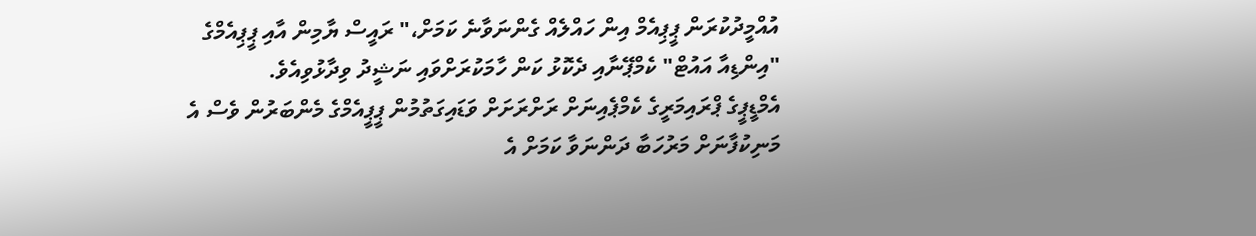އުއްމީދުކުރަން ޕީޕިއެމް އިން ހައްލެއް ގެންނަވާނެ ކަމަށް،" ރައީސް ޔާމިން އާއި ޕީޕިއެމްގެ "އިންޑިއާ އައުޓް" ކެމްޕޭނާއި ދެކޮޅު ކަން ހާމަކުރަށްވައި ނަޝީދު ވިދާޅުވިއެވެ.
އެމްޑީޕީގެ ޕްރައިމަރީގެ ކެމްޕެއިނަށް ރަށްރަށަށް ވަޑައިގަތުމުން ޕީޕީއެމްގެ މެންބަރުން ވެސް އެ މަނިކުފާނަށް މަރުހަބާ ދަންނަވާ ކަމަށް އެ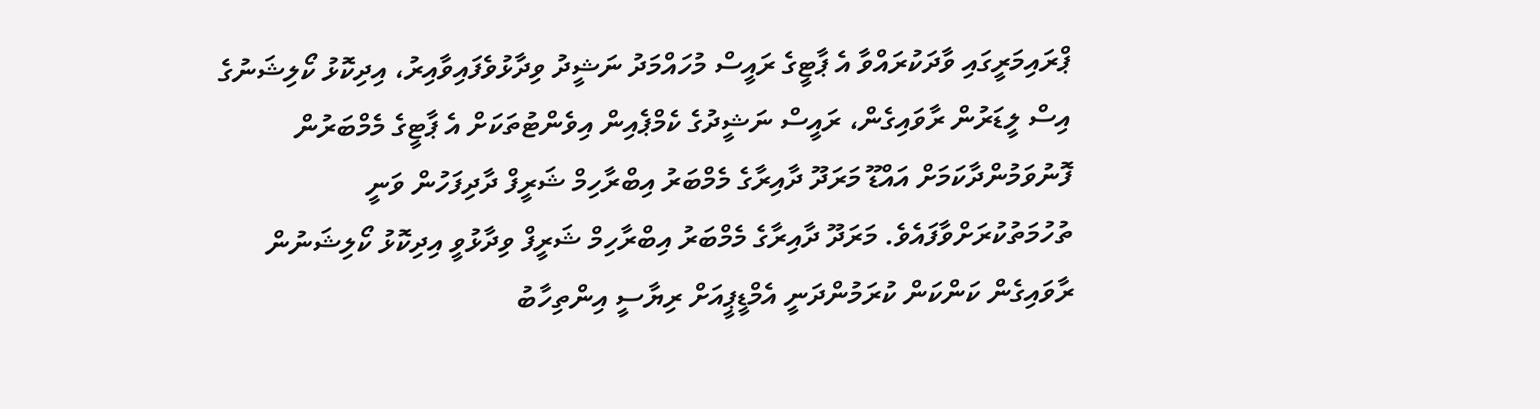ޕްރައިމަރީގައި ވާދަކުރައްވާ އެ ޕާޓީގެ ރައީސް މުހައްމަދު ނަޝީދު ވިދާޅުވެފައިވާއިރު، އިދިކޮޅު ކޯލިޝަނުގެ އިސް ލީޑަރުން ރާވައިގެން، ރައީސް ނަޝީދުގެ ކެމްޕެއިން އިވެންޓުތަކަށް އެ ޕާޓީގެ މެމްބަރުން ފޮނުވަމުންދާކަމަށް އައްޑޫ މަރަދޫ ދާއިރާގެ މެމްބަރު އިބްރާހިމް ޝަރީފް ދާދިފަހުން ވަނީ ތުހުމަތުކުރަށްވާފައެވެ. މަރަދޫ ދާއިރާގެ މެމްބަރު އިބްރާހިމް ޝަރީފް ވިދާޅުވީ އިދިކޮޅު ކޯލިޝަނުން ރާވައިގެން ކަންކަން ކުރަމުންދަނީ އެމްޑީޕީއަށް ރިޔާސީ އިންތިހާބު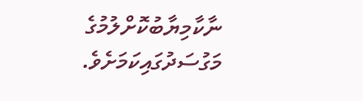ނާކާމިޔާބުކޮށްލުމުގެ މަގުސަދުގައިކަމަށެވެ.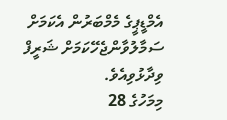އެމްޑީޕީގެ މެމްބަރުން އެކަމަށް ސަމާލުވާންޖެހޭކަމަށް ޝަރީފް ވިދާޅުވިއެވެ.
މިމަހުގެ 28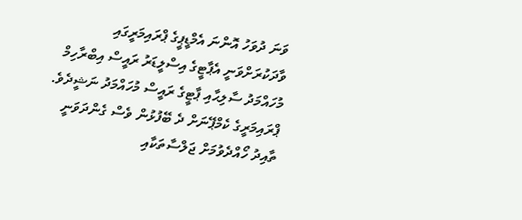ވަނަ ދުވަހު އޮންނަ އެމްޑީޕީގެ ޕްރައިމަރީގައި ވާދަކުރަށްވަނީ އެޕާޓީގެ އިސްލީޑަރު ރައީސް އިބްރާހިމް މުހައްމަދު ސާލިޙާއި ޕާޓީގެ ރައީސް މުހައްމަދު ނަޝީދެވެ. ޕްރައިމަރީގެ ކެމްޕޭނަށް ދެ ބޭފުޅުން ވެސް ގެންދަވަނީ ތާއިދު ހޯއްދެވުމަށް ޖަލްސާތަކާއި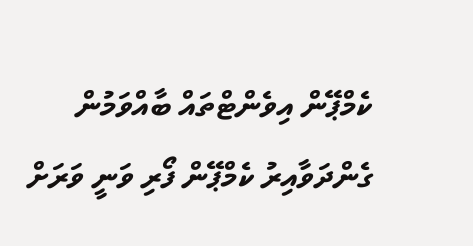ކެމްޕޭން އިވެންޓްތައް ބާއްވަމުން ގެންދަވާއިރު ކެމްޕޭން ފޯރި ވަނީ ވަރަށް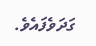ގަދަވެފައެވެ.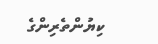ކިޔުންތެރިންގެ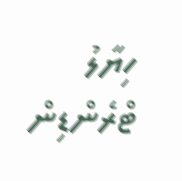ހިޔާލު
ޓްރެންޑިން